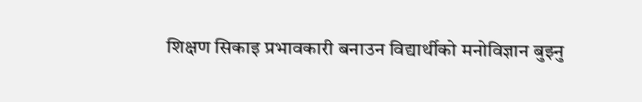शिक्षण सिकाइ प्रभावकारी बनाउन विद्यार्थीको मनोविज्ञान बुझ्नु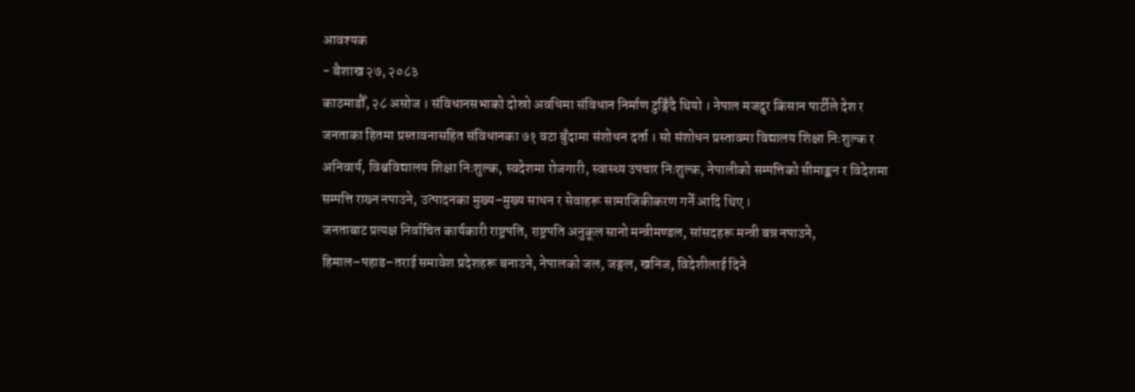आवश्यक
- बैशाख २७, २०८३
काठमाडौँ, २८ असोज । संविधानसभाको दोस्रो अवधिमा संविधान निर्माण टुङ्गिँदै थियो । नेपाल मजदुर किसान पार्टीले देश र जनताका हितमा प्रस्तावनासहित संविधानका ७१ वटा बुँदामा संशोधन दर्ता । सो संशोधन प्रस्तावमा विद्यालय शिक्षा निःशुल्क र अनिवार्य, विश्वविद्यालय शिक्षा निःशुल्क, स्वदेशमा रोजगारी, स्वास्थ्य उपचार निःशुल्क, नेपालीको सम्पत्तिको सीमाङ्कन र विदेशमा सम्पत्ति राख्न नपाउने, उत्पादनका मुख्य–मुख्य साधन र सेवाहरू सामाजिकीकरण गर्ने आदि थिए ।
जनताबाट प्रत्यक्ष निर्वाचित कार्यकारी राष्ट्रपति, राष्ट्रपति अनुकूल सानो मन्त्रीमण्डल, सांसदहरू मन्त्री बन्न नपाउने, हिमाल–पहाड–तराई समावेश प्रदेशहरू बनाउने, नेपालको जल, जङ्गल, खनिज, विदेशीलाई दिने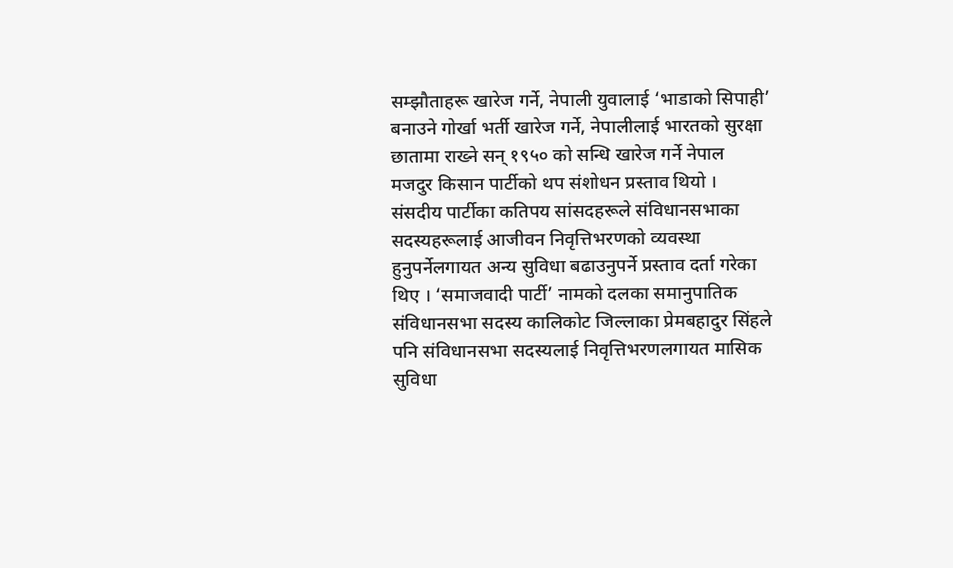सम्झौताहरू खारेज गर्ने, नेपाली युवालाई ‘भाडाको सिपाही’ बनाउने गोर्खा भर्ती खारेज गर्ने, नेपालीलाई भारतको सुरक्षा छातामा राख्ने सन् १९५० को सन्धि खारेज गर्ने नेपाल मजदुर किसान पार्टीको थप संशोधन प्रस्ताव थियो ।
संसदीय पार्टीका कतिपय सांसदहरूले संविधानसभाका सदस्यहरूलाई आजीवन निवृत्तिभरणको व्यवस्था हुनुपर्नेलगायत अन्य सुविधा बढाउनुपर्ने प्रस्ताव दर्ता गरेका थिए । ‘समाजवादी पार्टी’ नामको दलका समानुपातिक संविधानसभा सदस्य कालिकोट जिल्लाका प्रेमबहादुर सिंहले पनि संविधानसभा सदस्यलाई निवृत्तिभरणलगायत मासिक सुविधा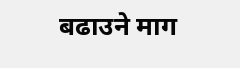बढाउने माग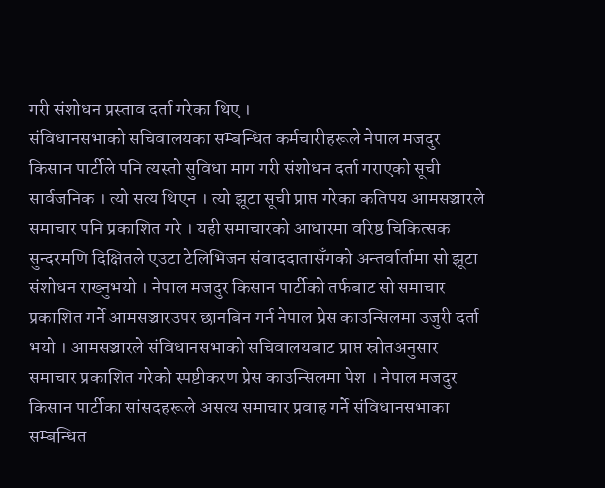गरी संशोधन प्रस्ताव दर्ता गरेका थिए ।
संविधानसभाको सचिवालयका सम्बन्धित कर्मचारीहरूले नेपाल मजदुर किसान पार्टीले पनि त्यस्तो सुविधा माग गरी संशोधन दर्ता गराएको सूची सार्वजनिक । त्यो सत्य थिएन । त्यो झूटा सूची प्राप्त गरेका कतिपय आमसञ्चारले समाचार पनि प्रकाशित गरे । यही समाचारको आधारमा वरिष्ठ चिकित्सक सुन्दरमणि दिक्षितले एउटा टेलिभिजन संवाददातासँगको अन्तर्वार्तामा सो झूटा संशोधन राख्नुभयो । नेपाल मजदुर किसान पार्टीको तर्फबाट सो समाचार प्रकाशित गर्ने आमसञ्चारउपर छानबिन गर्न नेपाल प्रेस काउन्सिलमा उजुरी दर्ता भयो । आमसञ्चारले संविधानसभाको सचिवालयबाट प्राप्त स्रोतअनुसार समाचार प्रकाशित गरेको स्पष्टीकरण प्रेस काउन्सिलमा पेश । नेपाल मजदुर किसान पार्टीका सांसदहरूले असत्य समाचार प्रवाह गर्ने संविधानसभाका सम्बन्धित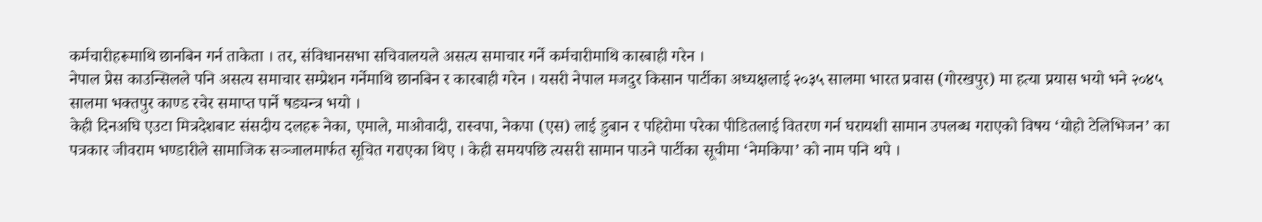कर्मचारीहरूमाथि छानबिन गर्न ताकेता । तर, संविधानसभा सचिवालयले असत्य समाचार गर्ने कर्मचारीमाथि कारबाही गरेन ।
नेपाल प्रेस काउन्सिलले पनि असत्य समाचार सम्प्रेशन गर्नेमाथि छानबिन र कारबाही गरेन । यसरी नेपाल मजदुर किसान पार्टीका अध्यक्षलाई २०३५ सालमा भारत प्रवास (गोरखपुर) मा हत्या प्रयास भयो भने २०४५ सालमा भक्तपुर काण्ड रचेर समाप्त पार्ने षड्यन्त्र भयो ।
केही दिनअघि एउटा मित्रदेशबाट संसदीय दलहरू नेका, एमाले, माओवादी, रास्वपा, नेकपा (एस) लाई डुबान र पहिरोमा परेका पीडितलाई वितरण गर्न घरायशी सामान उपलब्ध गराएको विषय ‘योहो टेलिभिजन’ का पत्रकार जीवराम भण्डारीले सामाजिक सञ्जालमार्फत सूचित गराएका थिए । केही समयपछि त्यसरी सामान पाउने पार्टीका सूचीमा ‘नेमकिपा’ को नाम पनि थपे ।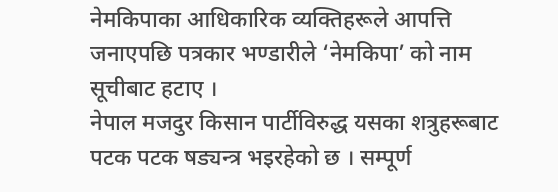नेमकिपाका आधिकारिक व्यक्तिहरूले आपत्ति जनाएपछि पत्रकार भण्डारीले ‘नेमकिपा’ को नाम सूचीबाट हटाए ।
नेपाल मजदुर किसान पार्टीविरुद्ध यसका शत्रुहरूबाट पटक पटक षड्यन्त्र भइरहेको छ । सम्पूर्ण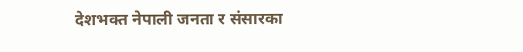देशभक्त नेपाली जनता र संसारका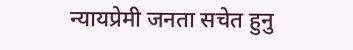न्यायप्रेमी जनता सचेत हुनु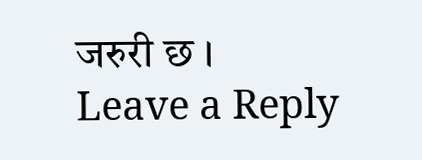जरुरी छ ।
Leave a Reply